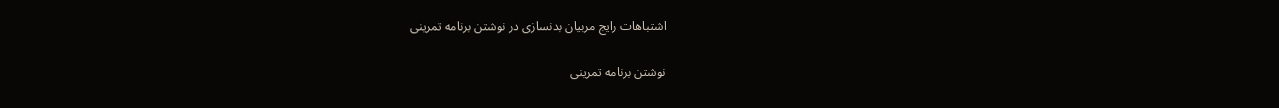اشتباهات رایج مربیان بدنسازی در نوشتن برنامه تمرینی

نوشتن برنامه تمرینی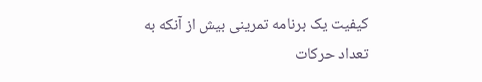کیفیت یک برنامه تمرینی بیش از آنکه به تعداد حرکات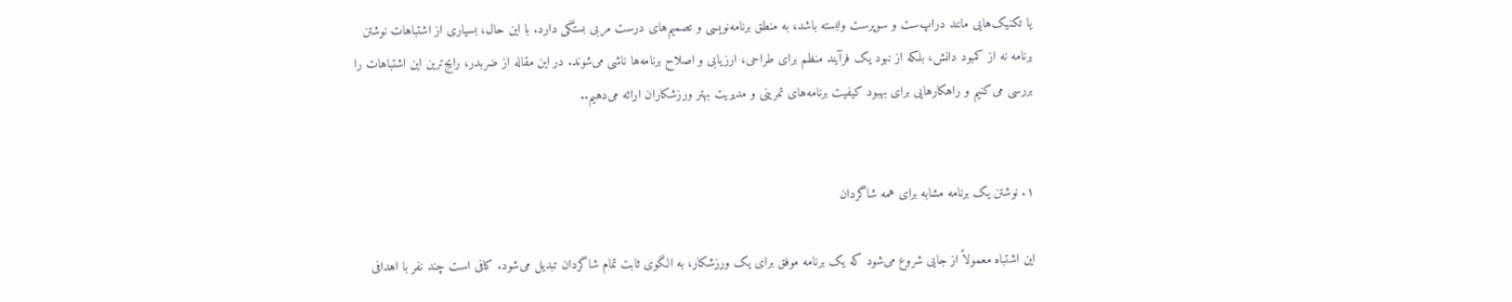یا تکنیک‌هایی مانند دراپ‌ست و سوپرست وابسته باشد، به منطق برنامه‌نویسی و تصمیم‌های درست مربی بستگی دارد. با این حال، بسیاری از اشتباهات نوشتن برنامه نه از کمبود دانش، بلکه از نبود یک فرآیند منظم برای طراحی، ارزیابی و اصلاح برنامه‌ها ناشی می‌شوند. در این مقاله از ضربدر، رایج‌ترین این اشتباهات را بررسی می‌کنیم و راهکارهایی برای بهبود کیفیت برنامه‌های تمرینی و مدیریت بهتر ورزشکاران ارائه می‌دهیم..


۱. نوشتن یک برنامه مشابه برای همه شاگردان

این اشتباه معمولاً از جایی شروع می‌شود که یک برنامه موفق برای یک ورزشکار، به الگوی ثابت تمام شاگردان تبدیل می‌شود. کافی است چند نفر با اهدافی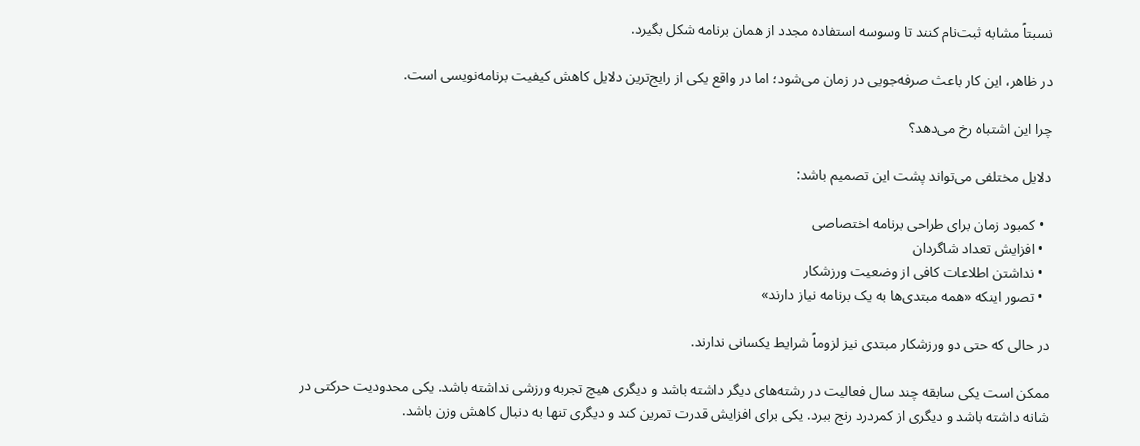نسبتاً مشابه ثبت‌نام کنند تا وسوسه استفاده مجدد از همان برنامه شکل بگیرد.

در ظاهر، این کار باعث صرفه‌جویی در زمان می‌شود؛ اما در واقع یکی از رایج‌ترین دلایل کاهش کیفیت برنامه‌نویسی است.

چرا این اشتباه رخ می‌دهد؟

دلایل مختلفی می‌تواند پشت این تصمیم باشد:

  • کمبود زمان برای طراحی برنامه اختصاصی
  • افزایش تعداد شاگردان
  • نداشتن اطلاعات کافی از وضعیت ورزشکار
  • تصور اینکه «همه مبتدی‌ها به یک برنامه نیاز دارند»

در حالی که حتی دو ورزشکار مبتدی نیز لزوماً شرایط یکسانی ندارند.

ممکن است یکی سابقه چند سال فعالیت در رشته‌های دیگر داشته باشد و دیگری هیچ تجربه ورزشی نداشته باشد. یکی محدودیت حرکتی در شانه داشته باشد و دیگری از کمردرد رنج ببرد. یکی برای افزایش قدرت تمرین کند و دیگری تنها به دنبال کاهش وزن باشد.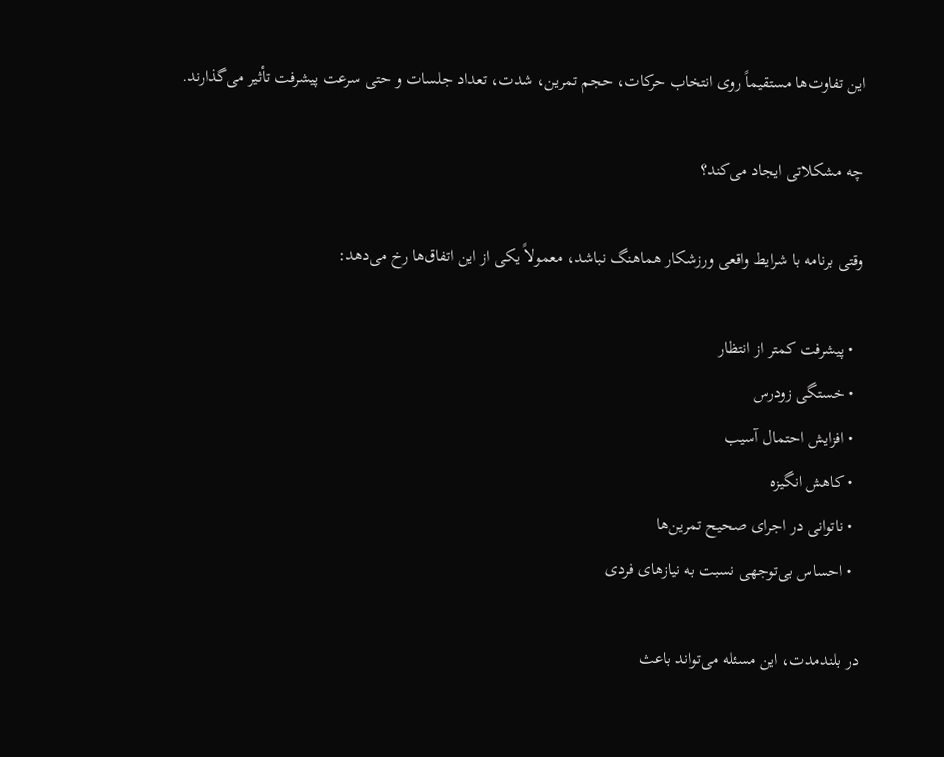این تفاوت‌ها مستقیماً روی انتخاب حرکات، حجم تمرین، شدت، تعداد جلسات و حتی سرعت پیشرفت تأثیر می‌گذارند.

چه مشکلاتی ایجاد می‌کند؟

وقتی برنامه با شرایط واقعی ورزشکار هماهنگ نباشد، معمولاً یکی از این اتفاق‌ها رخ می‌دهد:

  • پیشرفت کمتر از انتظار
  • خستگی زودرس
  • افزایش احتمال آسیب
  • کاهش انگیزه
  • ناتوانی در اجرای صحیح تمرین‌ها
  • احساس بی‌توجهی نسبت به نیازهای فردی

در بلندمدت، این مسئله می‌تواند باعث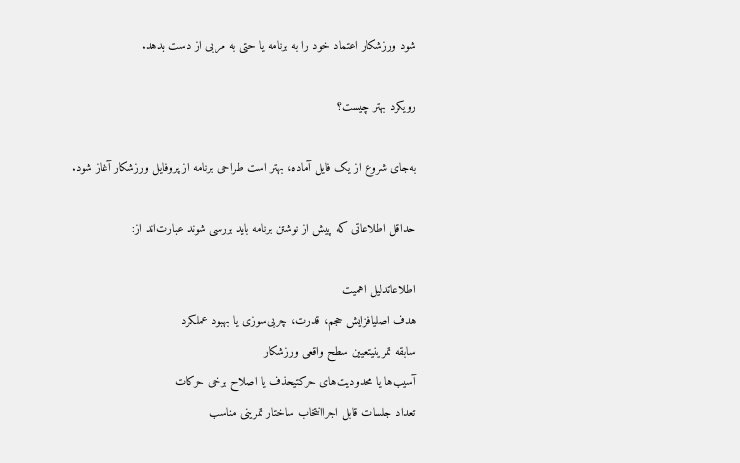شود ورزشکار اعتماد خود را به برنامه یا حتی به مربی از دست بدهد.

رویکرد بهتر چیست؟

به‌جای شروع از یک فایل آماده، بهتر است طراحی برنامه از پروفایل ورزشکار آغاز شود.

حداقل اطلاعاتی که پیش از نوشتن برنامه باید بررسی شوند عبارت‌اند از:

اطلاعاتدلیل اهمیت
هدف اصلیافزایش حجم، قدرت، چربی‌سوزی یا بهبود عملکرد
سابقه تمرینیتعیین سطح واقعی ورزشکار
آسیب‌ها یا محدودیت‌های حرکتیحذف یا اصلاح برخی حرکات
تعداد جلسات قابل اجراانتخاب ساختار تمرینی مناسب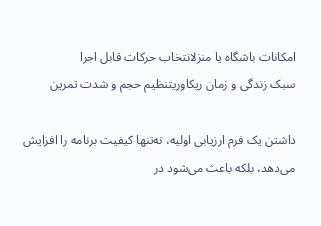امکانات باشگاه یا منزلانتخاب حرکات قابل اجرا
سبک زندگی و زمان ریکاوریتنظیم حجم و شدت تمرین

داشتن یک فرم ارزیابی اولیه، نه‌تنها کیفیت برنامه را افزایش می‌دهد، بلکه باعث می‌شود در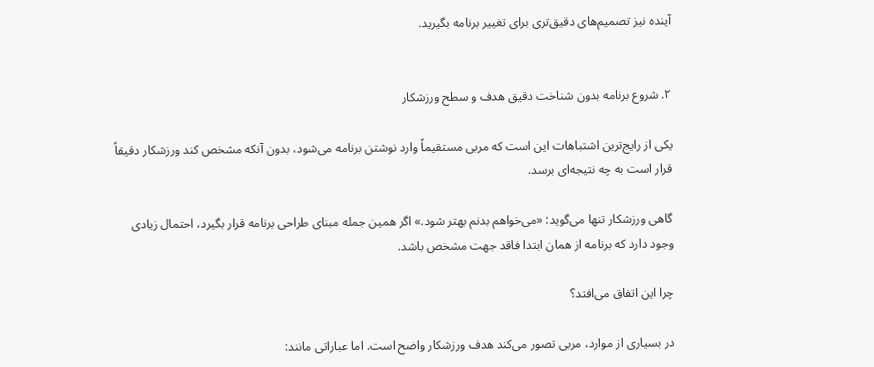آینده نیز تصمیم‌های دقیق‌تری برای تغییر برنامه بگیرید.


۲. شروع برنامه بدون شناخت دقیق هدف و سطح ورزشکار

یکی از رایج‌ترین اشتباهات این است که مربی مستقیماً وارد نوشتن برنامه می‌شود، بدون آنکه مشخص کند ورزشکار دقیقاً قرار است به چه نتیجه‌ای برسد.

گاهی ورزشکار تنها می‌گوید: «می‌خواهم بدنم بهتر شود.» اگر همین جمله مبنای طراحی برنامه قرار بگیرد، احتمال زیادی وجود دارد که برنامه از همان ابتدا فاقد جهت مشخص باشد.

چرا این اتفاق می‌افتد؟

در بسیاری از موارد، مربی تصور می‌کند هدف ورزشکار واضح است. اما عباراتی مانند: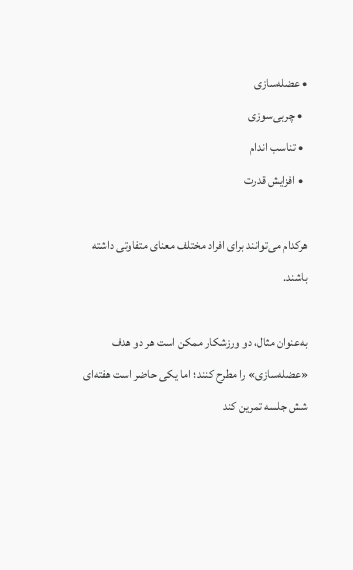• عضله‌سازی
  • چربی‌سوزی
  • تناسب اندام
  • افزایش قدرت

هرکدام می‌توانند برای افراد مختلف معنای متفاوتی داشته باشند.

به‌عنوان مثال، دو ورزشکار ممکن است هر دو هدف «عضله‌سازی» را مطرح کنند؛ اما یکی حاضر است هفته‌ای شش جلسه تمرین کند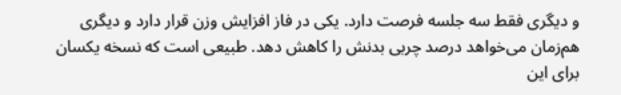و دیگری فقط سه جلسه فرصت دارد. یکی در فاز افزایش وزن قرار دارد و دیگری هم‌زمان می‌خواهد درصد چربی بدنش را کاهش دهد. طبیعی است که نسخه یکسان برای این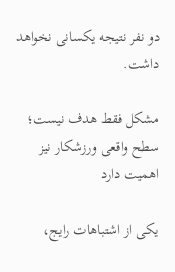دو نفر نتیجه یکسانی نخواهد داشت.

مشکل فقط هدف نیست؛ سطح واقعی ورزشکار نیز اهمیت دارد

یکی از اشتباهات رایج،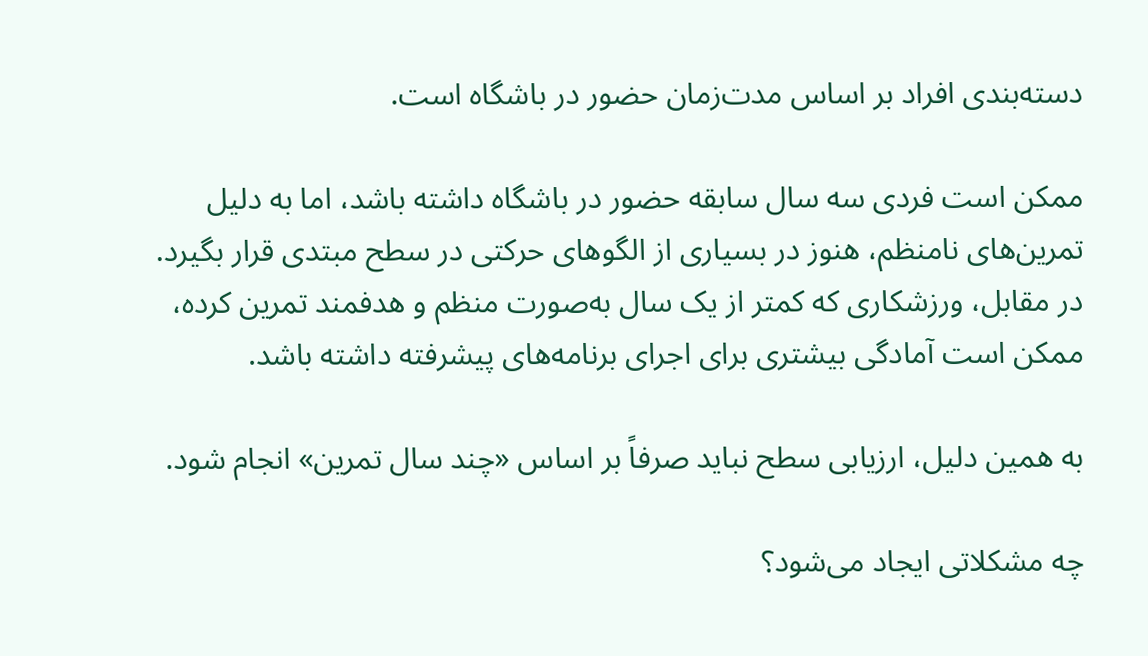دسته‌بندی افراد بر اساس مدت‌زمان حضور در باشگاه است.

ممکن است فردی سه سال سابقه حضور در باشگاه داشته باشد، اما به دلیل تمرین‌های نامنظم، هنوز در بسیاری از الگوهای حرکتی در سطح مبتدی قرار بگیرد. در مقابل، ورزشکاری که کمتر از یک سال به‌صورت منظم و هدفمند تمرین کرده، ممکن است آمادگی بیشتری برای اجرای برنامه‌های پیشرفته داشته باشد.

به همین دلیل، ارزیابی سطح نباید صرفاً بر اساس «چند سال تمرین» انجام شود.

چه مشکلاتی ایجاد می‌شود؟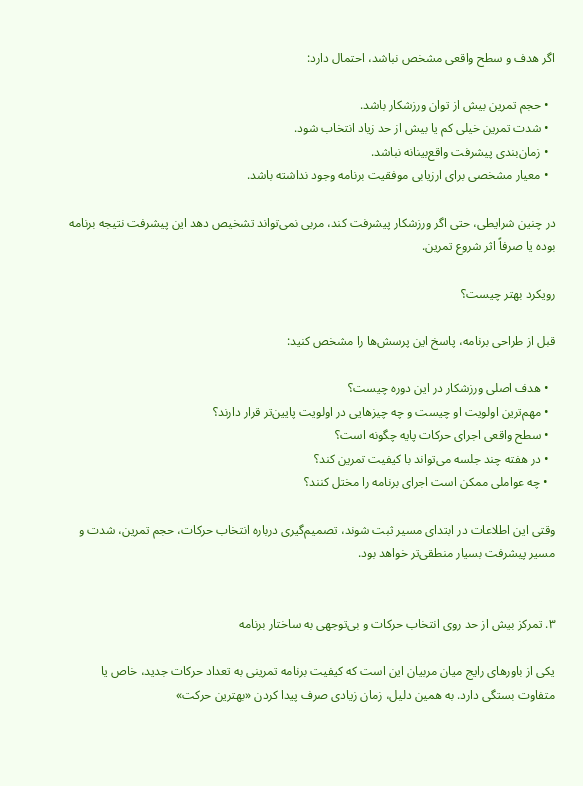اگر هدف و سطح واقعی مشخص نباشد، احتمال دارد:

  • حجم تمرین بیش از توان ورزشکار باشد.
  • شدت تمرین خیلی کم یا بیش از حد زیاد انتخاب شود.
  • زمان‌بندی پیشرفت واقع‌بینانه نباشد.
  • معیار مشخصی برای ارزیابی موفقیت برنامه وجود نداشته باشد.

در چنین شرایطی، حتی اگر ورزشکار پیشرفت کند، مربی نمی‌تواند تشخیص دهد این پیشرفت نتیجه برنامه بوده یا صرفاً اثر شروع تمرین.

رویکرد بهتر چیست؟

قبل از طراحی برنامه، پاسخ این پرسش‌ها را مشخص کنید:

  • هدف اصلی ورزشکار در این دوره چیست؟
  • مهم‌ترین اولویت او چیست و چه چیزهایی در اولویت پایین‌تر قرار دارند؟
  • سطح واقعی اجرای حرکات پایه چگونه است؟
  • در هفته چند جلسه می‌تواند با کیفیت تمرین کند؟
  • چه عواملی ممکن است اجرای برنامه را مختل کنند؟

وقتی این اطلاعات در ابتدای مسیر ثبت شوند، تصمیم‌گیری درباره انتخاب حرکات، حجم تمرین، شدت و مسیر پیشرفت بسیار منطقی‌تر خواهد بود.


۳. تمرکز بیش از حد روی انتخاب حرکات و بی‌توجهی به ساختار برنامه

یکی از باورهای رایج میان مربیان این است که کیفیت برنامه تمرینی به تعداد حرکات جدید، خاص یا متفاوت بستگی دارد. به همین دلیل، زمان زیادی صرف پیدا کردن «بهترین حرکت»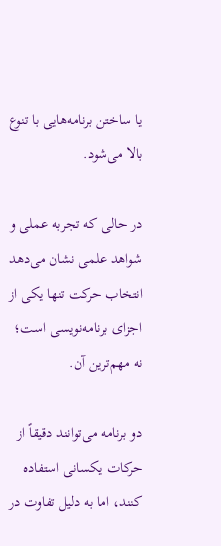یا ساختن برنامه‌هایی با تنوع بالا می‌شود.

در حالی که تجربه عملی و شواهد علمی نشان می‌دهد انتخاب حرکت تنها یکی از اجزای برنامه‌نویسی است؛ نه مهم‌ترین آن.

دو برنامه می‌توانند دقیقاً از حرکات یکسانی استفاده کنند، اما به دلیل تفاوت در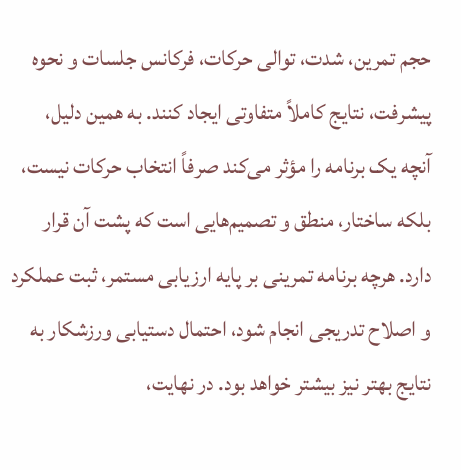حجم تمرین، شدت، توالی حرکات، فرکانس جلسات و نحوه پیشرفت، نتایج کاملاً متفاوتی ایجاد کنند. به همین دلیل، آنچه یک برنامه را مؤثر می‌کند صرفاً انتخاب حرکات نیست، بلکه ساختار، منطق و تصمیم‌هایی است که پشت آن قرار دارد. هرچه برنامه تمرینی بر پایه ارزیابی مستمر، ثبت عملکرد و اصلاح تدریجی انجام شود، احتمال دستیابی ورزشکار به نتایج بهتر نیز بیشتر خواهد بود. در نهایت،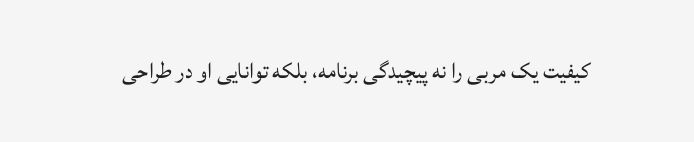کیفیت یک مربی را نه پیچیدگی برنامه، بلکه توانایی او در طراحی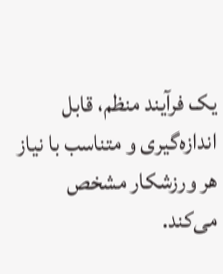یک فرآیند منظم، قابل اندازه‌گیری و متناسب با نیاز هر ورزشکار مشخص می‌کند.